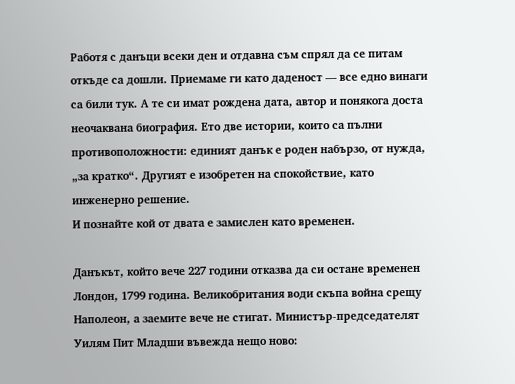Работя с данъци всеки ден и отдавна съм спрял да се питам откъде са дошли. Приемаме ги като даденост — все едно винаги са били тук. А те си имат рождена дата, автор и понякога доста неочаквана биография. Ето две истории, които са пълни противоположности: единият данък е роден набързо, от нужда, „за кратко“. Другият е изобретен на спокойствие, като инженерно решение.
И познайте кой от двата е замислен като временен.

Данъкът, който вече 227 години отказва да си остане временен
Лондон, 1799 година. Великобритания води скъпа война срещу Наполеон, а заемите вече не стигат. Министър-председателят Уилям Пит Младши въвежда нещо ново: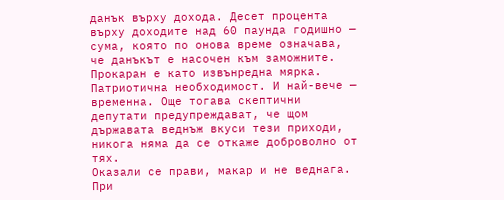данък върху дохода. Десет процента върху доходите над 60 паунда годишно — сума, която по онова време означава, че данъкът е насочен към заможните.
Прокаран е като извънредна мярка. Патриотична необходимост. И най-вече — временна. Още тогава скептични депутати предупреждават, че щом държавата веднъж вкуси тези приходи, никога няма да се откаже доброволно от тях.
Оказали се прави, макар и не веднага. При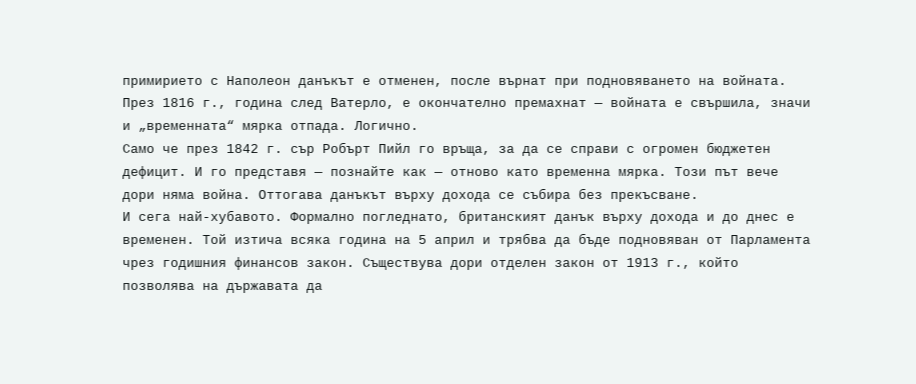примирието с Наполеон данъкът е отменен, после върнат при подновяването на войната. През 1816 г., година след Ватерло, е окончателно премахнат — войната е свършила, значи и „временната“ мярка отпада. Логично.
Само че през 1842 г. сър Робърт Пийл го връща, за да се справи с огромен бюджетен дефицит. И го представя — познайте как — отново като временна мярка. Този път вече дори няма война. Оттогава данъкът върху дохода се събира без прекъсване.
И сега най-хубавото. Формално погледнато, британският данък върху дохода и до днес е временен. Той изтича всяка година на 5 април и трябва да бъде подновяван от Парламента чрез годишния финансов закон. Съществува дори отделен закон от 1913 г., който позволява на държавата да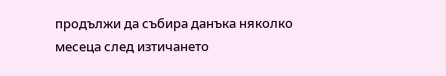продължи да събира данъка няколко месеца след изтичането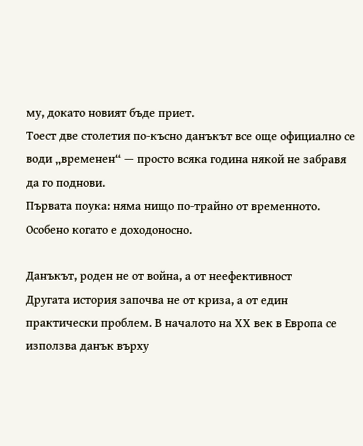му, докато новият бъде приет.
Тоест две столетия по-късно данъкът все още официално се води „временен“ — просто всяка година някой не забравя да го поднови.
Първата поука: няма нищо по-трайно от временното. Особено когато е доходоносно.

Данъкът, роден не от война, а от неефективност
Другата история започва не от криза, а от един практически проблем. В началото на ХХ век в Европа се използва данък върху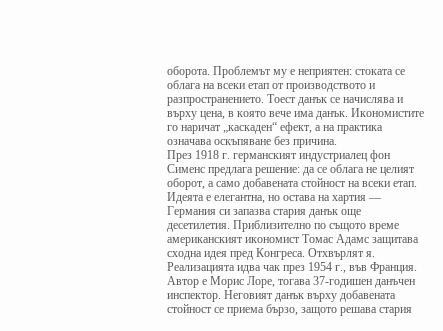оборота. Проблемът му е неприятен: стоката се облага на всеки етап от производството и разпространението. Тоест данък се начислява и върху цена, в която вече има данък. Икономистите го наричат „каскаден“ ефект, а на практика означава оскъпяване без причина.
През 1918 г. германският индустриалец фон Сименс предлага решение: да се облага не целият оборот, а само добавената стойност на всеки етап. Идеята е елегантна, но остава на хартия — Германия си запазва стария данък още десетилетия. Приблизително по същото време американският икономист Томас Адамс защитава сходна идея пред Конгреса. Отхвърлят я.
Реализацията идва чак през 1954 г., във Франция. Автор е Морис Лоре, тогава 37-годишен данъчен инспектор. Неговият данък върху добавената стойност се приема бързо, защото решава стария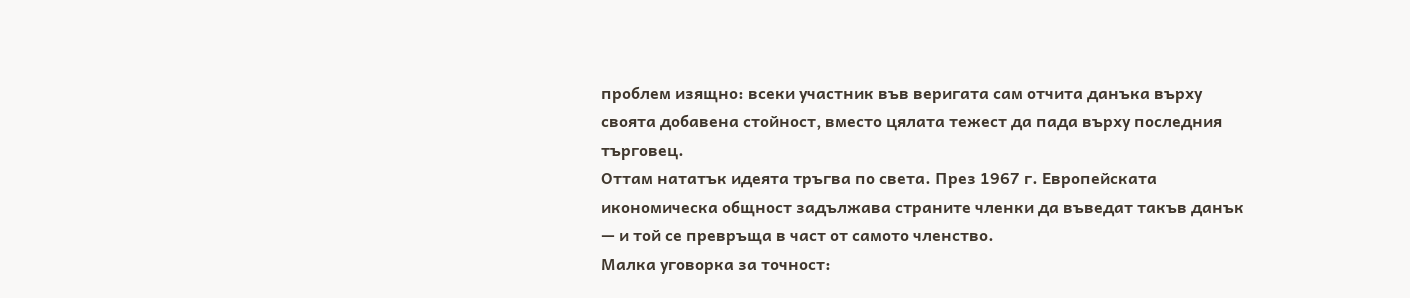проблем изящно: всеки участник във веригата сам отчита данъка върху своята добавена стойност, вместо цялата тежест да пада върху последния търговец.
Оттам нататък идеята тръгва по света. През 1967 г. Европейската икономическа общност задължава страните членки да въведат такъв данък — и той се превръща в част от самото членство.
Малка уговорка за точност: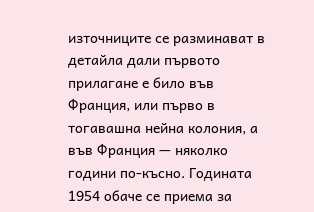източниците се разминават в детайла дали първото прилагане е било във Франция, или първо в тогавашна нейна колония, а във Франция — няколко години по-късно. Годината 1954 обаче се приема за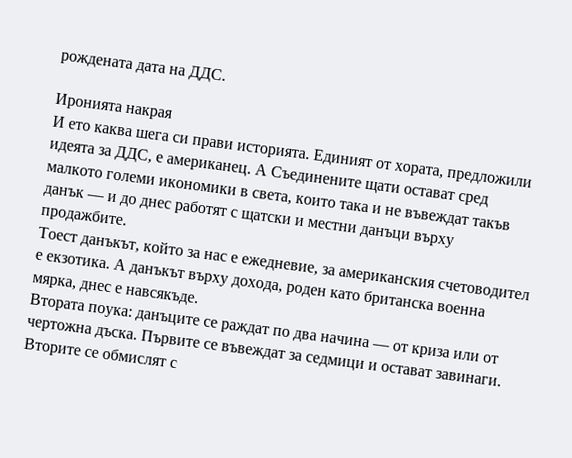рождената дата на ДДС.

Иронията накрая
И ето каква шега си прави историята. Единият от хората, предложили идеята за ДДС, е американец. А Съединените щати остават сред малкото големи икономики в света, които така и не въвеждат такъв данък — и до днес работят с щатски и местни данъци върху продажбите.
Тоест данъкът, който за нас е ежедневие, за американския счетоводител е екзотика. А данъкът върху дохода, роден като британска военна мярка, днес е навсякъде.
Втората поука: данъците се раждат по два начина — от криза или от чертожна дъска. Първите се въвеждат за седмици и остават завинаги. Вторите се обмислят с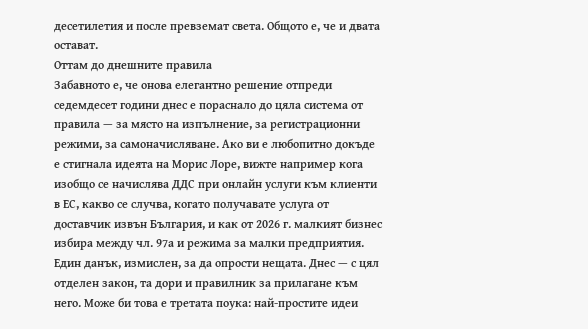десетилетия и после превземат света. Общото е, че и двата остават.
Оттам до днешните правила
Забавното е, че онова елегантно решение отпреди седемдесет години днес е пораснало до цяла система от правила — за място на изпълнение, за регистрационни режими, за самоначисляване. Ако ви е любопитно докъде е стигнала идеята на Морис Лоре, вижте например кога изобщо се начислява ДДС при онлайн услуги към клиенти в ЕС, какво се случва, когато получавате услуга от доставчик извън България, и как от 2026 г. малкият бизнес избира между чл. 97а и режима за малки предприятия.
Един данък, измислен, за да опрости нещата. Днес — с цял отделен закон, та дори и правилник за прилагане към него. Може би това е третата поука: най-простите идеи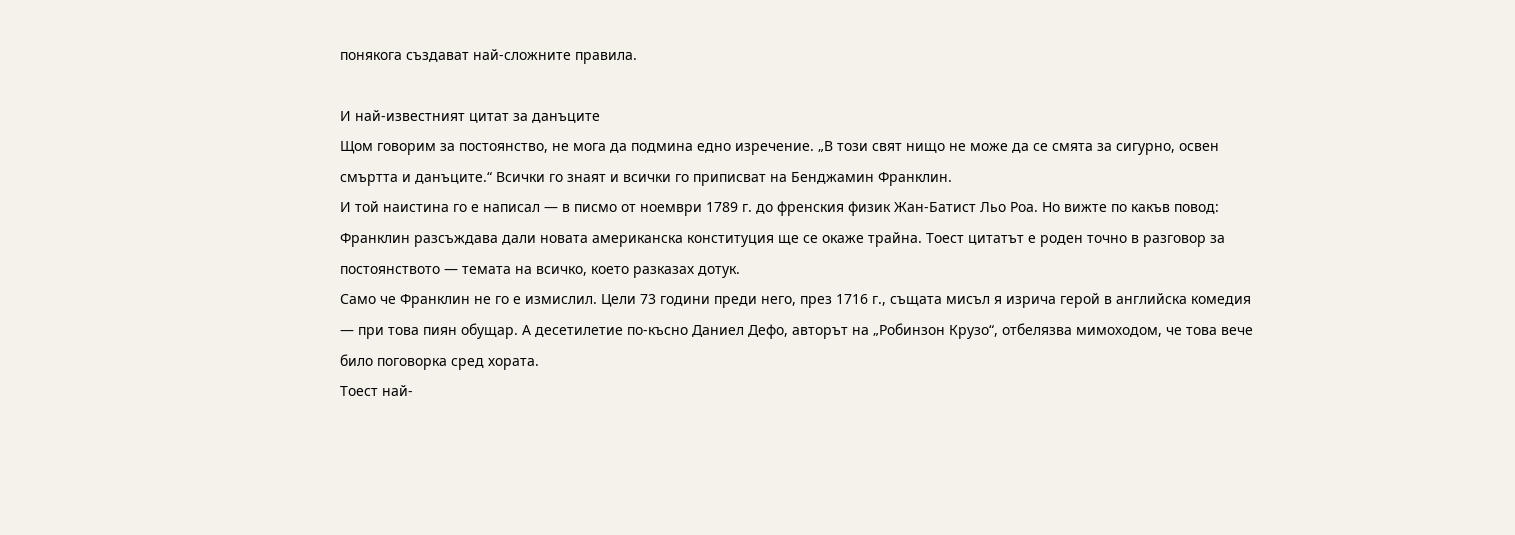понякога създават най-сложните правила.

И най-известният цитат за данъците
Щом говорим за постоянство, не мога да подмина едно изречение. „В този свят нищо не може да се смята за сигурно, освен смъртта и данъците.“ Всички го знаят и всички го приписват на Бенджамин Франклин.
И той наистина го е написал — в писмо от ноември 1789 г. до френския физик Жан-Батист Льо Роа. Но вижте по какъв повод: Франклин разсъждава дали новата американска конституция ще се окаже трайна. Тоест цитатът е роден точно в разговор за постоянството — темата на всичко, което разказах дотук.
Само че Франклин не го е измислил. Цели 73 години преди него, през 1716 г., същата мисъл я изрича герой в английска комедия — при това пиян обущар. А десетилетие по-късно Даниел Дефо, авторът на „Робинзон Крузо“, отбелязва мимоходом, че това вече било поговорка сред хората.
Тоест най-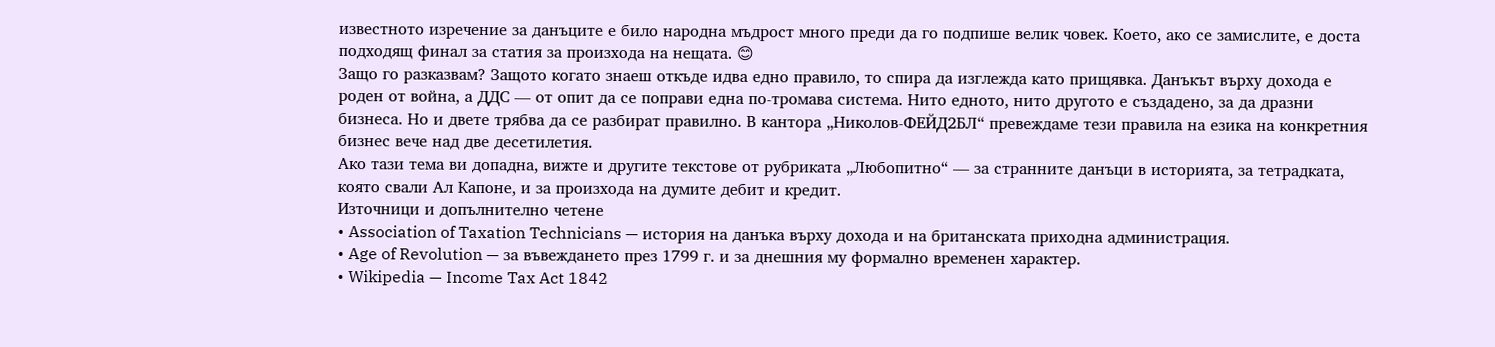известното изречение за данъците е било народна мъдрост много преди да го подпише велик човек. Което, ако се замислите, е доста подходящ финал за статия за произхода на нещата. 😊
Защо го разказвам? Защото когато знаеш откъде идва едно правило, то спира да изглежда като прищявка. Данъкът върху дохода е роден от война, а ДДС — от опит да се поправи една по-тромава система. Нито едното, нито другото е създадено, за да дразни бизнеса. Но и двете трябва да се разбират правилно. В кантора „Николов-ФЕЙД2БЛ“ превеждаме тези правила на езика на конкретния бизнес вече над две десетилетия.
Ако тази тема ви допадна, вижте и другите текстове от рубриката „Любопитно“ — за странните данъци в историята, за тетрадката, която свали Ал Капоне, и за произхода на думите дебит и кредит.
Източници и допълнително четене
• Association of Taxation Technicians — история на данъка върху дохода и на британската приходна администрация.
• Age of Revolution — за въвеждането през 1799 г. и за днешния му формално временен характер.
• Wikipedia — Income Tax Act 1842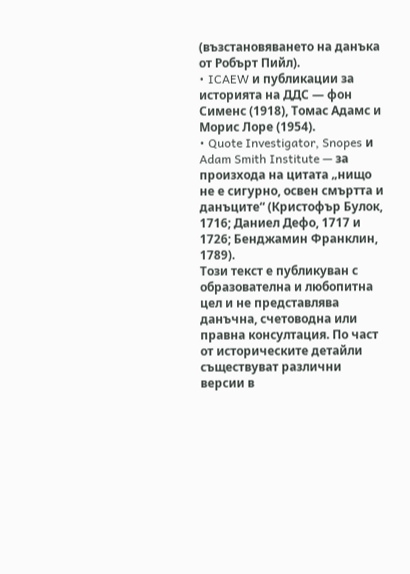(възстановяването на данъка от Робърт Пийл).
• ICAEW и публикации за историята на ДДС — фон Сименс (1918), Томас Адамс и Морис Лоре (1954).
• Quote Investigator, Snopes и Adam Smith Institute — за произхода на цитата „нищо не е сигурно, освен смъртта и данъците“ (Кристофър Булок, 1716; Даниел Дефо, 1717 и 1726; Бенджамин Франклин, 1789).
Този текст е публикуван с образователна и любопитна цел и не представлява данъчна, счетоводна или правна консултация. По част от историческите детайли съществуват различни версии в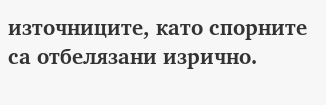източниците, като спорните са отбелязани изрично.